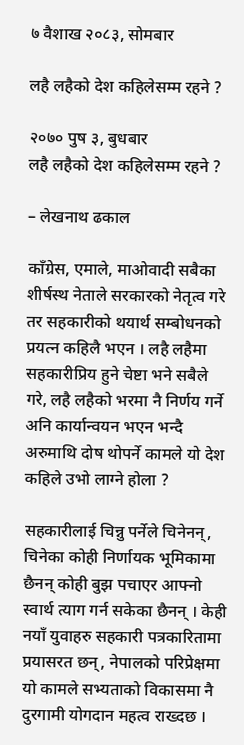७ वैशाख २०८३, सोमबार

लहै लहैको देश कहिलेसम्म रहने ?

२०७० पुष ३, बुधबार
लहै लहैको देश कहिलेसम्म रहने ?

– लेखनाथ ढकाल

काँग्रेस, एमाले, माओवादी सबैका शीर्षस्थ नेताले सरकारको नेतृत्व गरे तर सहकारीको थयार्थ सम्बोधनको प्रयत्न कहिलै भएन । लहै लहैमा सहकारीप्रिय हुने चेष्टा भने सबैले गरे, लहै लहैको भरमा नै निर्णय गर्ने अनि कार्यान्वयन भएन भन्दै अरुमाथि दोष थोपर्ने कामले यो देश कहिले उभो लाग्ने होला ?

सहकारीलाई चिन्नु पर्नेले चिनेनन्, चिनेका कोही निर्णायक भूमिकामा छैनन् कोही बुझ पचाएर आफ्नो स्वार्थ त्याग गर्न सकेका छैनन् । केही नयाँ युवाहरु सहकारी पत्रकारितामा प्रयासरत छन्, नेपालको परिप्रेक्षमा यो कामले सभ्यताको विकासमा नै दुरगामी योगदान महत्व राख्दछ ।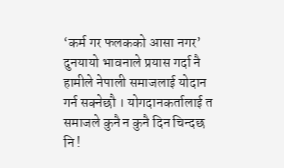‘कर्म गर फलकको आसा नगर’ दुनयायो भावनाले प्रयास गर्दा नै हामीले नेपाली समाजलाई योदान गर्न सक्नेछौ । योगदानकर्तालाई त समाजले कुनै न कुनै दिन चिन्दछ नि !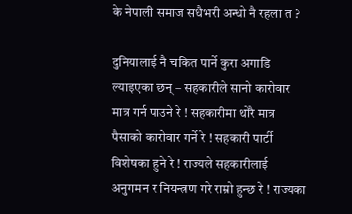के नेपाली समाज सधैभरी अन्धो नै रहला त ?

दुनियालाई नै चकित पार्ने कुरा अगाडि ल्याइएका छन् – सहकारीले सानो कारोवार मात्र गर्न पाउने रे ! सहकारीमा थोरै मात्र पैसाको कारोवार गर्ने रे ! सहकारी पार्टी विशेषका हुने रे ! राज्यले सहकारीलाई अनुगमन र नियन्त्रण गरे राम्रो हुन्छ रे ! राज्यका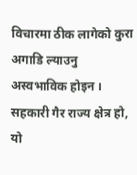विचारमा ठीक लागेको कुरा अगाडि ल्याउनु अस्वभाविक होइन । सहकारी गैर राज्य क्षेत्र हो, यो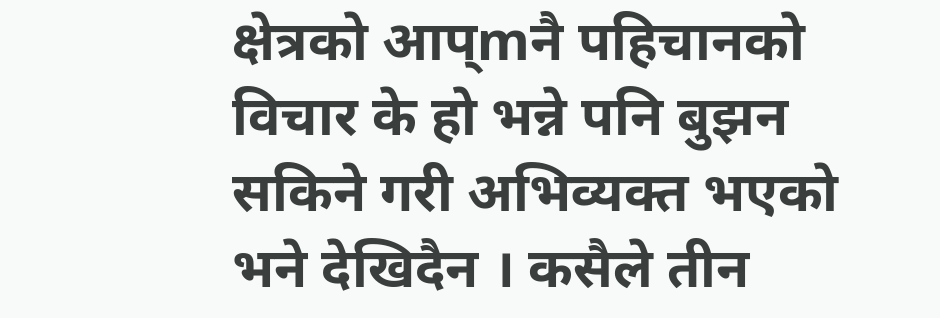क्षेत्रको आप्mनै पहिचानको विचार के हो भन्ने पनि बुझन सकिने गरी अभिव्यक्त भएको भने देखिदैन । कसैले तीन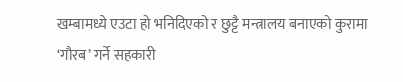खम्बामध्ये एउटा हो भनिदिएको र छुट्टै मन्त्रालय बनाएको कुरामा ‘गौरब’ गर्ने सहकारी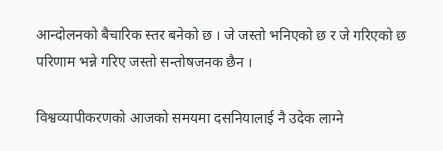आन्दोलनको बैचारिक स्तर बनेको छ । जे जस्तो भनिएको छ र जे गरिएको छ परिणाम भन्ने गरिए जस्तो सन्तोषजनक छैन ।

विश्वव्यापीकरणको आजको समयमा दसनियालाई नै उदेक लाग्ने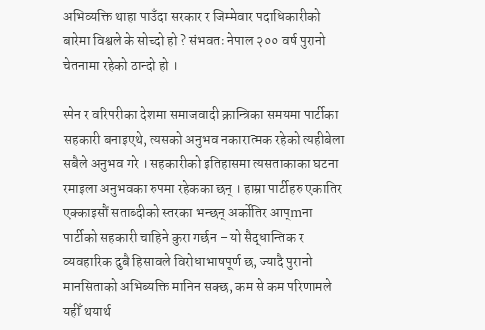अभिव्यक्ति थाहा पाउँदा सरकार र जिम्मेवार पदाधिकारीको बारेमा विश्वले के सोच्दो हो ? संभवतः नेपाल २०० वर्ष पुरानो चेतनामा रहेको ठान्दो हो ।

स्पेन र वरिपरीका देशमा समाजवादी क्रान्त्रिका समयमा पार्टीका सहकारी बनाइएथे, त्यसको अनुभव नकारात्मक रहेको त्यहीबेला सबैले अनुभव गरे । सहकारीको इतिहासमा त्यसताकाका घटना रमाइला अनुभवका रुपमा रहेकका छन् । हाम्रा पार्टीहरु एकातिर एक्काइसौं सताब्दीको स्तरका भन्छन् अर्कोतिर आप्mना पार्टीको सहकारी चाहिने कुरा गर्छन – यो सैद्धान्तिक र व्यवहारिक दुबै हिसावले विरोधाभाषपूर्ण छ, ज्यादै पुरानो मानसिताको अभिब्यक्ति मानिन सक्छ, कम से कम परिणामले यहीँ थयार्थ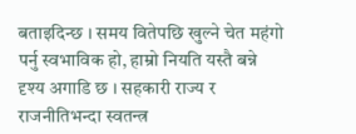बताइदिन्छ । समय वितेपछि खुल्ने चेत महंगो पर्नु स्वभाविक हो, हाम्रो नियति यस्तै बन्ने दृश्य अगाडि छ । सहकारी राज्य र राजनीतिभन्दा स्वतन्त्र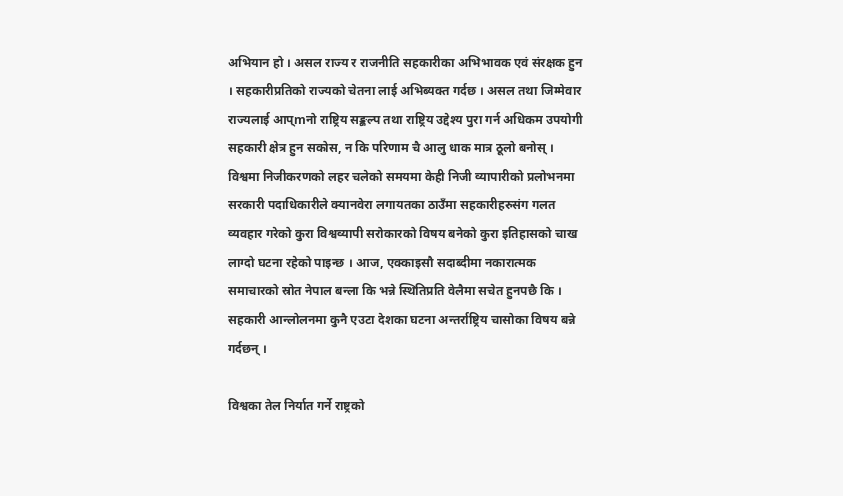अभियान हो । असल राज्य र राजनीति सहकारीका अभिभावक एवं संरक्षक हुन । सहकारीप्रतिको राज्यको चेतना लाई अभिब्यक्त गर्दछ । असल तथा जिम्मेवार राज्यलाई आप्mनो राष्ट्रिय सङ्कल्प तथा राष्ट्रिय उद्देश्य पुरा गर्न अधिकम उपयोगी सहकारी क्षेत्र हुन सकोस, न कि परिणाम चै आलु धाक मात्र ठूलो बनोस् । विश्वमा निजीकरणको लहर चलेको समयमा केही निजी व्यापारीको प्रलोभनमा सरकारी पदाधिकारीले क्यानवेरा लगायतका ठाउँमा सहकारीहरुसंग गलत व्यवहार गरेको कुरा विश्वव्यापी सरोकारको विषय बनेको कुरा इतिहासको चाख लाग्दो घटना रहेको पाइन्छ । आज, एक्काइसौ सदाब्दीमा नकारात्मक समाचारको स्रोत नेपाल बन्ला कि भन्ने स्थितिप्रति वेलैमा सचेत हुनपछै कि । सहकारी आन्लोलनमा कुनै एउटा देशका घटना अन्तर्राष्ट्रिय चासोका विषय बन्ने गर्दछन् ।

विश्वका तेल निर्यात गर्ने राष्ट्रको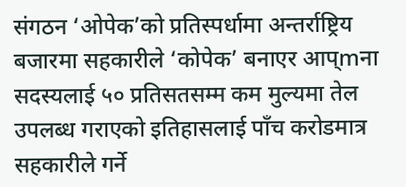संगठन ‘ओपेक’को प्रतिस्पर्धामा अन्तर्राष्ट्रिय बजारमा सहकारीले ‘कोपेक’ बनाएर आप्mना सदस्यलाई ५० प्रतिसतसम्म कम मुल्यमा तेल उपलब्ध गराएको इतिहासलाई पाँच करोडमात्र सहकारीले गर्ने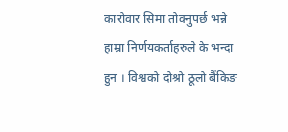कारोवार सिमा तोक्नुपर्छ भन्ने हाम्रा निर्णयकर्ताहरुले के भन्दा हुन । विश्वको दोश्रो ठूलो बैंकिङ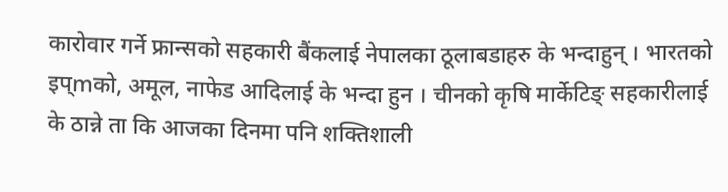कारोवार गर्ने फ्रान्सको सहकारी बैंकलाई नेपालका ठूलाबडाहरु के भन्दाहुन् । भारतको इप्mको, अमूल, नाफेड आदिलाई के भन्दा हुन । चीनको कृषि मार्केटिङ् सहकारीलाई के ठान्ने ता कि आजका दिनमा पनि शक्तिशाली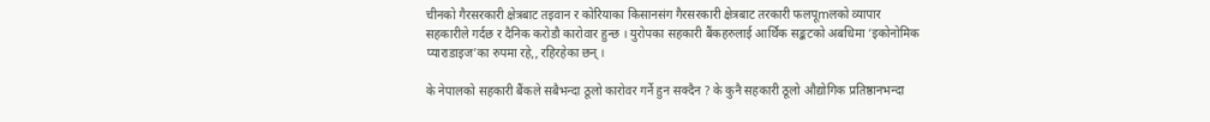चीनको गैरसरकारी क्षेत्रबाट तइवान र कोरियाका किसानसंग गैरसरकारी क्षेत्रबाट तरकारी फलपूmलको व्यापार सहकारीले गर्दछ र दैनिक करोडौ कारोवार हुन्छ । युरोपका सहकारी बैंकहरुलाई आर्थिक सङ्कटको अबधिमा ‘इकोनोमिक प्याराडाइज’का रुपमा रहे,, रहिरहेका छन् ।

के नेपालको सहकारी बैंकले सबैभन्दा ठूलो कारोवर गर्ने हुन सक्दैन ? के कुनै सहकारी ठूलो औद्योगिक प्रतिष्ठानभन्दा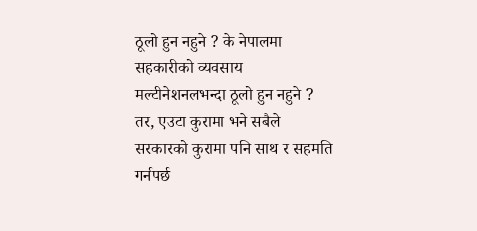ठूलो हुन नहुने ? के नेपालमा सहकारीको व्यवसाय मल्टीनेशनलभन्दा ठूलो हुन नहुने ? तर, एउटा कुरामा भने सबैले सरकारको कुरामा पनि साथ र सहमति गर्नपर्छ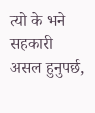त्यो के भने सहकारी असल हुनुपर्छ,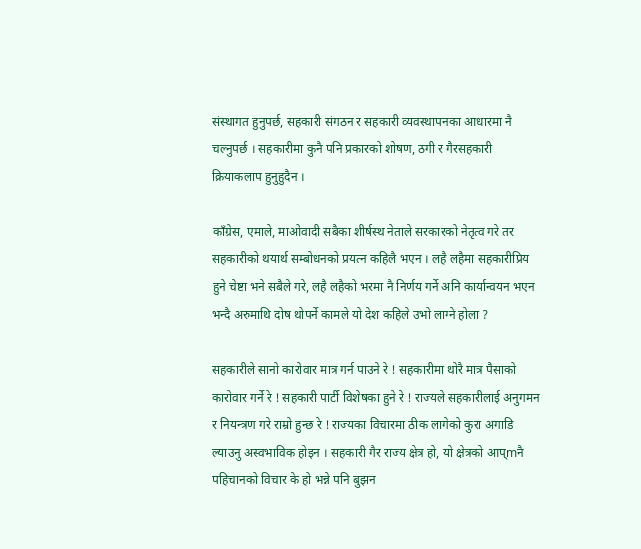संस्थागत हुनुपर्छ, सहकारी संगठन र सहकारी व्यवस्थापनका आधारमा नै चल्नुपर्छ । सहकारीमा कुनै पनि प्रकारको शोषण, ठगी र गैरसहकारी क्रियाकलाप हुनुहुदैन ।

काँग्रेस, एमाले, माओवादी सबैका शीर्षस्थ नेताले सरकारको नेतृत्व गरे तर सहकारीको थयार्थ सम्बोधनको प्रयत्न कहिलै भएन । लहै लहैमा सहकारीप्रिय हुने चेष्टा भने सबैले गरे, लहै लहैको भरमा नै निर्णय गर्ने अनि कार्यान्वयन भएन भन्दै अरुमाथि दोष थोपर्ने कामले यो देश कहिले उभो लाग्ने होला ?

सहकारीले सानो कारोवार मात्र गर्न पाउने रे ! सहकारीमा थोरै मात्र पैसाको कारोवार गर्ने रे ! सहकारी पार्टी विशेषका हुने रे ! राज्यले सहकारीलाई अनुगमन र नियन्त्रण गरे राम्रो हुन्छ रे ! राज्यका विचारमा ठीक लागेको कुरा अगाडि ल्याउनु अस्वभाविक होइन । सहकारी गैर राज्य क्षेत्र हो, यो क्षेत्रको आप्mनै पहिचानको विचार के हो भन्ने पनि बुझन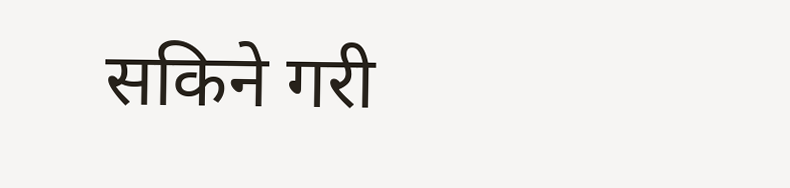सकिने गरी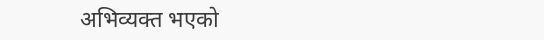अभिव्यक्त भएको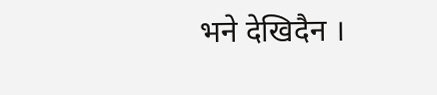भने देखिदैन ।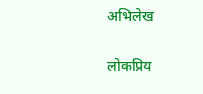अभिलेख

लोकप्रिय